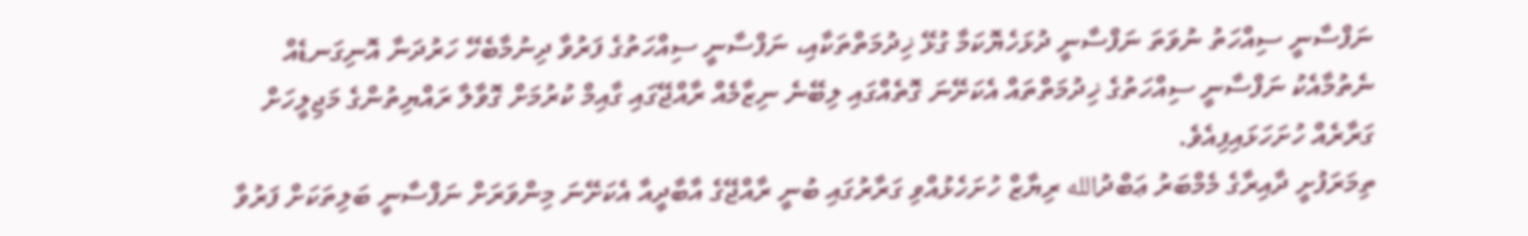ނަފްސާނީ ސިއްހަތު ނުވަތަ ނަފްސާނީ ދުޅަހެޔޮކަމާ ގުޅޭ ޚިދުމަތްތަކާއި، ނަފްސާނީ ސިއްހަތުގެ ފަރުވާ ދިނުމާބެހޭ ހަރުދަނާ އޮނިގަނޑެއް ނެތުމާއެކު ނަފްސާނީ ސިއްހަތުގެ ޚިދުމަތްތައް އެކަށޭނަ ގޮތެއްގައި ލިބޭނެ ނިޒާމެއް ރާއްޖޭގައި ގާއިމް ކުރުމަށް ގޮވާލާ ރައްޔިތުންގެ މަޖިލީހަށް ގަރާރެއް ހުށަހަޅައިފިއެވެ.
ތިމަރަފުށީ ދާއިރާގެ މެމްބަރު ޢަބްދުالله ރިޔާޒް ހުށަހެޅުއްވި ގަރާރުގައި ބުނީ ރާއްޖޭގެ އާބާދީއާ އެކަށޭނަ މިންވަރަށް ނަފްސާނީ ބަލިތަކަށް ފަރުވާ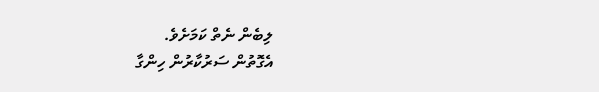ލިބެން ނެތް ކަމަށެވެ.
އެގޮތުން ސަރުކާރުން ހިންގާ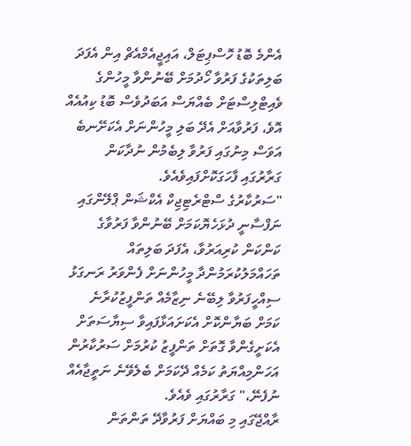އެންމެ ބޮޑު ހޮސްޕިޓަލް، އައިޖީއެމްއެޗް އިން އެފަދަ ބަލިތަކުގެ ފަރުވާ ހޯދުމަށް ބޭނުންވާ މީހުންގެ ވެއިޓްލިސްޓަށް ބެއްޔަސް އަބަދުވެސް ބޮޑު ކިއުއެއް އޮވެ، ފަރުވާއަށް އެދޭ ބަލި މީހުންނަށް އެކަށޭނބެ އަވަސް މިނުގައި ފަރުވާ ލިބެމުން ނުދާކަން ގަރާރުގައި ފާހަގަކޮށްފައިވެއެވެ.
"ސަރުކާރުގެ ސްޓްރެޓިޖިކް އެކްޝަން ޕްލޭންގައި ނަފްސާނީ ދުޅަހެޔޮކަމަށް ބޭނުންވާ ފަރުވާގެ ކަންކަން ކުރިއަރުވާ، އެފަދަ ބަލިތައް ތަހައްމަލުކުރަމުންދާ މީހުންނަށް ފެންވަރު ރަނގަޅު ސިއްހީފަރުވާ ލިބޭނެ ނިޒާމެއް ތަންފީޒުކުރާނެ ކަމަށް ބަޔާންކޮށް އެކަށައަޅާފައިވާ ސިޔާސަތަށް އެކަށީގެންވާ ގޮތަށް ތަންފީޒު ކުރުމަށް ސަރުކާރުން އަހަންމިއްޔަތު ކަމެއް ދޭކަމަށް ބެލެވޭނެ ނަތީޖާއެއް ނުފެނޭ،" ގަރާރުގައި ވެއެވެ.
ރާއްޖޭގައި މި ބައްޔަށް ފަރުވާދޭ ތަންތަން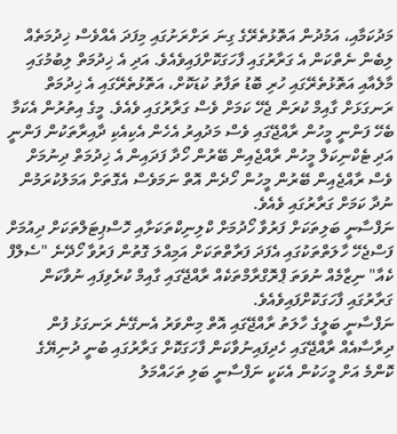މަދުކަމާއި، އަމުދުން އަތޮޅުތެރޭގެ ގިނަ ރަށްރަށުގައި މިފަދަ އެއްވެސް ޚިދުމަތެއް ލިބެން ނެތްކަން އެ ގަރާރުގައި ފާހަގަކޮށްފައިވެއެވެ. އަދި އެ ޚިދުމަތް ލިބުމުގައި މާލެއާއި އަތޮޅުތެރޭގައި ހުރި ބޮޑު ތަފާތު ކުޑަކޮށް، އަތޮޅުތެރޭގައި އެ ޚިދުމަތް ރަނގަޅަށް ގާއިމް ކުރަން ޖެހޭ ކަމަށް ވެސް ގަރާރުގައި ވެއެވެ. މީގެ އިތުރުން އެކަމާ ބެހޭ ފަންނީ މީހުން ރާއްޖޭގައި ވެސް މަދުއިރު އެހެން އެކިއެކި ދާއިރާތަކުން ފަންނީ އަދި ޓެކްނިކަލް މީހުން ރާއްޖެއިން ބޭރުން ހޯދާ ފަދައިން އެ ޚިދުމަތް ދިނުމަށް ވެސް ރާއްޖެއިން ބޭރުން މީހުން ހޯދެން އޮތް ނަމަވެސް އެގޮތަށް އަމަލުކުރަމުން ނުދާ ކަމަށް ގަރާރުގައި ވެއެވެ.
ނަފްސާނީ ބަލިތަކަށް ފަރުވާ ހޯދުމަށް ކްލިނިކްތަކަށާއި ހޮސްޕިޓަލްތަކަށް ދިއުމަށް ފަސްޖެހޭ ހާލަތްތަކުގައި އެފަދަ ފަރާތްތަކަށް އަމިއްލަ ގޮތުން ފަރުވާ ހޯދޭނެ "ސެލްފް ކެއާ" ނިޒާމެއް ނުވަތަ ޕްރޮގްރާމްތަކެއް ރާއްޖޭގައި ގާއިމް ކުރެވިފައި ނުވާކަން ގަރާރުގައި ފާހަގަކޮށްފައިވެއެވެ.
ނަފްސާނީ ބަލީގެ ހާލަތު ރާއްޖޭގައި އޮތް މިންވަރު އެނގޭނެ ރަނގަޅު ފުން ދިރާސާއެއް ރާއްޖޭގައި ހެދިފައިނުވާކަން ފާހަގަކޮށް ގަރާރުގައި ބުނީ ދުނިޔޭގެ ކޮންމެ އަށް މީހަކުން އެކަކީ ނަފްސާނީ ބަލި ތަހައްމަލު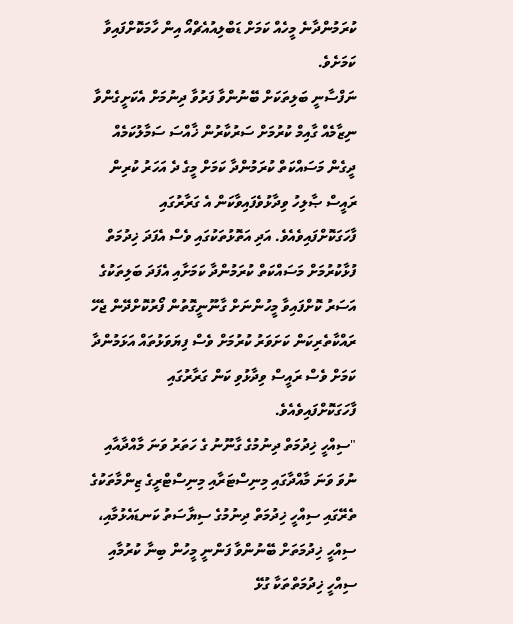ކުރަމުންދާނެ މީހެއް ކަމަށް ޑަބްލިއުއެޗްއޯ އިން ހާމަކޮށްފައިވާ ކަމަށެވެ.
ނަފްސާނީ ބަލިތަކަށް ބޭނުންވާ ފަރުވާ ދިނުމަށް އެކަށީގެންވާ ނިޒާމެއް ގާއިމް ކުރުމަށް ސަރުކާރުން ޚާއްސަ ސަމާލުކަމެއް ދީގެން މަސައްކަތް ކުރަމުންދާ ކަމަށް މީގެ ދެ އަހަރު ކުރިން ރައީސް ޞާލިހު ވިދާޅުވެފައިވާކަން އެ ގަރާރުގައި ފާހަގަކޮށްފައިވެއެވެ. އަދި އަތޮޅުތަކުގައި ވެސް އެފަދަ ޚިދުމަތް ފުޅާކުރުމަށް މަސައްކަތް ކުރަމުންދާ ކަމަށާއި އެފަދަ ބަލިތަކުގެ އަސަރު ކޮށްފައިވާ މީހުންނަށް ގާނޫނީގޮތުން ފޯރުކޮށްދޭން ޖެހޭ ރައްކާތެރިކަން ކަށަވަރު ކުރުމަށް ވެސް ފިޔަވަޅުތައް އަޅަމުންދާ ކަމަށް ވެސް ރައީސް ވިދާޅުވި ކަން ގަރާރުގައި ފާހަގަކޮށްފައިވެއެވެ.
"ސިއްހީ ޚިދުމަތް ދިނުމުގެ ގާނޫނު ގެ ހަތަރު ވަނަ މާއްދާއާއި ނުވަ ވަނަ މާއްދާގައި މިނިސްޓަރާއި މިނިސްޓްރީގެ ޒިންމާތަކުގެ ތެރޭގައި ސިއްހީ ޚިދުމަތް ދިނުމުގެ ސިޔާސަތު ކަނޑައެޅުމާއި، ސިއްހީ ޚިދުމަތަށް ބޭނުންވާ ފަންނީ މީހުން ބިނާ ކުރުމާއި ސިއްހީ ޚިދުމަތްތަކާ ގުޅޭ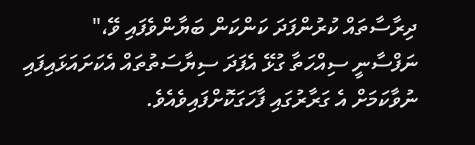ދިރާސާތައް ކުރުންފަދަ ކަންކަން ބަޔާންވެފައި ވޭ،"
ނަފްސާނީ ސިއްހަތާ ގުޅޭ އެފަދަ ސިޔާސަތުތައް އެކަށައަޅައިފައި ނުވާކަމަށް އެ ގަރާރުގައި ފާހަގަކޮށްފައިވެއެވެ.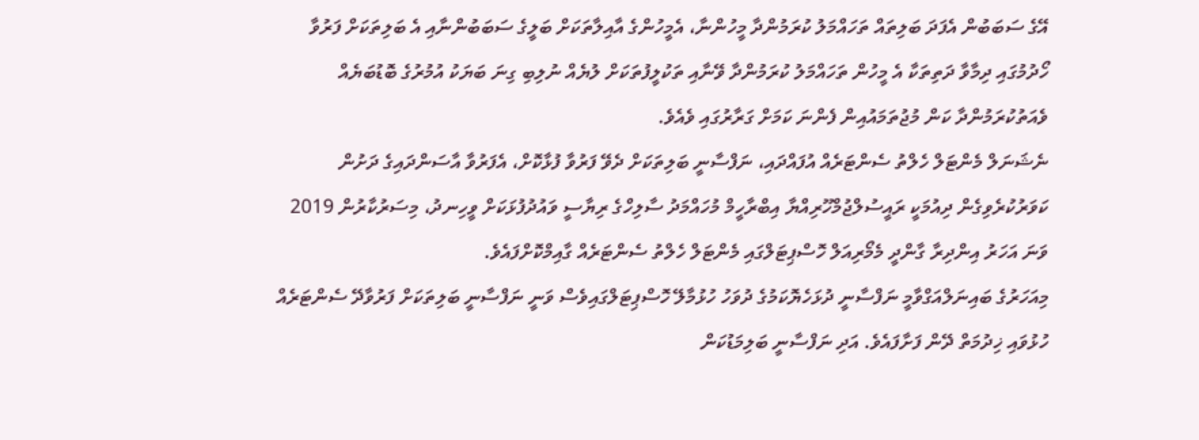އޭގެ ސަބަބުން އެފަދަ ބަލިތައް ތަހައްމަލު ކުރަމުންދާ މީހުންނާ، އެމީހުންގެ އާއިލާތަކަށް ބަލީގެ ސަބަބުންނާއި އެ ބަލިތަކަށް ފަރުވާ ހޯދުމުގައި ދިމާވާ ދަތިތަކާ އެ މީހުން ތަހައްމަލު ކުރަމުންދާ ވޭނާއި ތަކުލީފުތަކަށް ލުޔެއް ނުލިބި ގިނަ ބަޔަކު އުމުރުގެ ބޮޑުބަޔެއް ވެއަތުކުރަމުންދާ ކަން މުޖުތަމައުއިން ފެންނަ ކަމަށް ގަރާރުގައި ވެއެވެ.
ނެޝަނަލް މެންޓަލް ހެލްތު ސެންޓަރެއް އުފައްދައި، ނަފްސާނީ ބަލިތަކަށް ދެވޭ ފަރުވާ ފުޅާކޮށް، އެފަރުވާ އާސަންދައިގެ ދަށުން ކަވަރުކުރެވިގެން ދިއުމަކީ ރައީސުލްޖުމްހޫރިއްޔާ އިބްރާހީމް މުހައްމަދު ސާލިހްގެ ރިޔާސީ ވައުދުފުޅަކަށް ވީހިނދު، މިސަރުކާރުން 2019 ވަނަ އަހަރު އިންދިރާ ގާންދީ މެމޯރިއަލް ހޮސްޕިޓަލްގައި މެންޓަލް ހެލްތު ސެންޓަރެއް ގާއިމްކޮށްފައެވެ.
މިއަހަރުގެ ބައިނަލްއަގްވާމީ ނަފްސާނީ ދުޅަހެޔޮކަމުގެ ދުވަހު ހުޅުމާލޭ ހޮސްޕިޓަލްގައިވެސް ވަނީ ނަފްސާނީ ބަލިތަކަށް ފަރުވާދޭ ސެންޓަރެއް ހުޅުވައި ޚިދުމަތް ދޭން ފަށާފައެވެ. އަދި ނަފްސާނީ ބަލިމަޑުކަން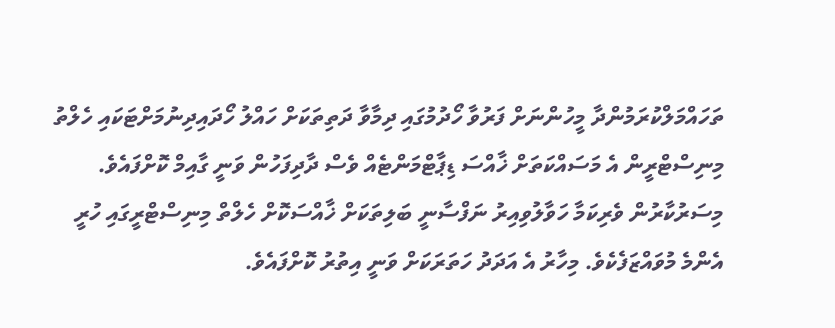ތަހައްމަލްކުރަމުންދާ މީހުންނަށް ފަރުވާ ހޯދުމުގައި ދިމާވާ ދަތިތަކަށް ހައްލު ހޯދައިދިނުމަށްޓަކައި ހެލްތު މިނިސްޓްރީން އެ މަސައްކަތަށް ޚާއްސަ ޑިޕާޓްމަންޓެއް ވެސް ދާދިފަހުން ވަނީ ގާއިމް ކޮށްފައެވެ.
މިސަރުކާރުން ވެރިކަމާ ހަވާލުވިއިރު ނަފްސާނީ ބަލިތަކަށް ޚާއްސަކޮށް ހެލްތް މިނިސްޓްރީގައި ހުރީ އެންމެ މުވައްޒަފެކެވެ. މިހާރު އެ އަދަދު ހަތަރަކަށް ވަނީ އިތުރު ކޮށްފައެވެ.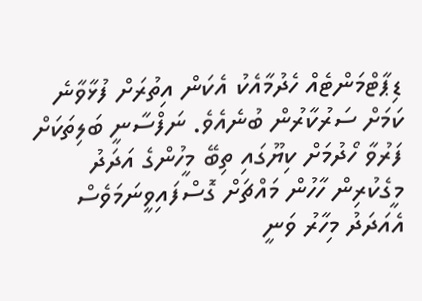ޑިޕާޓްމަންޓެއް ހެދުމާއެކު އެކަން އިތުރަށް ފުޅާވާނެ ކަމަށް ސަރުކާރުން ބުނެއެވެ. ނަފްސާނީ ބަލިތަކަށް ފަރުވާ ހޯދުމަށް ކިޔޫގައި ތިބޭ މީހުންގެ އަދަދު މީގެކުރިން ހާހުން މައްޗަށް ގޮސްފައިވީނަމަވެސް އެއަދަދު މިހާރު ވަނީ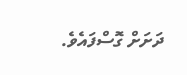ދަށަށް ގޮސްފައެވެ.